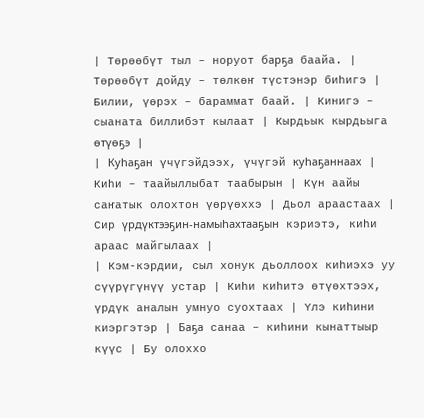| Төрөөбүт тыл – норуот барҕа баайа. | Төрөөбүт дойду – төлкөҥ түстэнэр биһигэ | Билии, үөрэх – бараммат баай. | Кинигэ – сыаната биллибэт кылаат | Кырдьык кырдьыга өтүөҕэ |
| Куһаҕан үчүгэйдээх, үчүгэй куһаҕаннаах | Киһи – таайыллыбат таабырын | Күн аайы саҥатык олохтон үөрүөххэ | Дьол араастаах | Сир үрдүктээҕин-намыһахтааҕын кэриэтэ, киһи араас майгылаах |
| Кэм-кэрдии, сыл хонук дьоллоох киһиэхэ уу сүүрүгүнүү устар | Киһи киһитэ өтүөхтээх, үрдүк аналын умнуо суохтаах | Үлэ киһини киэргэтэр | Баҕа санаа – киһини кынаттыыр күүс | Бу олоххо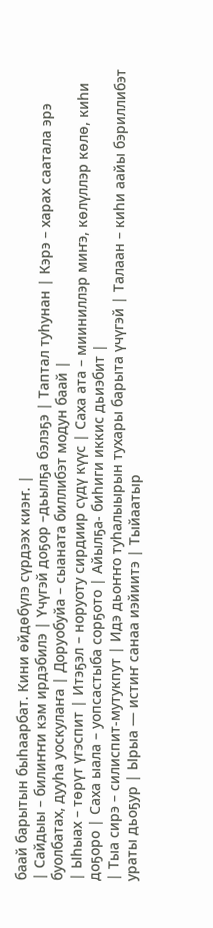баай барытын быһаарбат. Кини өйдөбүлэ сүрдээх киэҥ. |
| Сайдыы – билиҥҥи кэм ирдэбилэ | Үчүгэй доҕор –дьылҕа бэлэҕэ | Таптал туһунан | Кэрэ – харах саатала эрэ буолбатах, дууһа уоскулаҥа | Доруобуйа – сыаната биллибэт модун баай |
| Ыһыах – төрүт үгэспит | Итэҕэл – норуоту сирдиир сүдү күүс | Саха ата – мииниллэр миҥэ, көлүллэр көлө, киһи доҕоро | Саха ыала – уопсастыба сорҕото | Айылҕа- биһиги иккис дьиэбит |
| Тыа сирэ – силиспит-мутукпут | Идэ дьоҥҥо туһалыырын тухары барыта үчүгэй | Талаан – киһи аайы бэриллибэт ураты дьоҕур | Ырыа — истиҥ санаа иэйиитэ | Тыйаатыр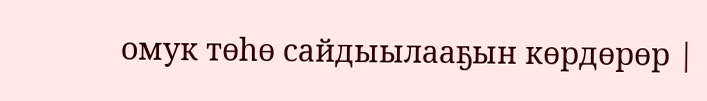омук төһө сайдыылааҕын көрдөрөр |